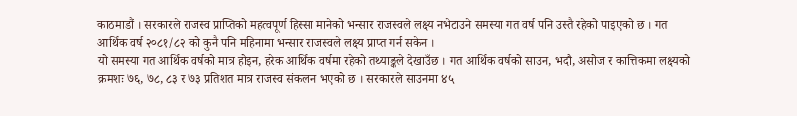काठमाडौं । सरकारले राजस्व प्राप्तिको महत्वपूर्ण हिस्सा मानेको भन्सार राजस्वले लक्ष्य नभेटाउने समस्या गत वर्ष पनि उस्तै रहेको पाइएको छ । गत आर्थिक वर्ष २०८१/८२ को कुनै पनि महिनामा भन्सार राजस्वले लक्ष्य प्राप्त गर्न सकेन ।
यो समस्या गत आर्थिक वर्षको मात्र होइन, हरेक आर्थिक वर्षमा रहेको तथ्याङ्कले देखाउँछ । गत आर्थिक वर्षको साउन, भदौ, असोज र कात्तिकमा लक्ष्यको क्रमशः ७६, ७८, ८३ र ७३ प्रतिशत मात्र राजस्व संकलन भएको छ । सरकारले साउनमा ४५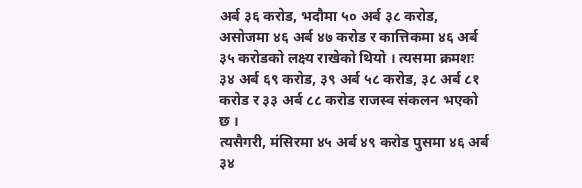अर्ब ३६ करोड, भदौमा ५० अर्ब ३८ करोड, असोजमा ४६ अर्ब ४७ करोड र कात्तिकमा ४६ अर्ब ३५ करोडको लक्ष्य राखेको थियो । त्यसमा क्रमशः ३४ अर्ब ६९ करोड, ३९ अर्ब ५८ करोड, ३८ अर्ब ८१ करोड र ३३ अर्ब ८८ करोड राजस्व संकलन भएको छ ।
त्यसैगरी, मंसिरमा ४५ अर्ब ४९ करोड पुसमा ४६ अर्ब ३४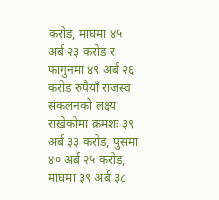करोड, माघमा ४५ अर्ब २३ करोड र फागुनमा ४९ अर्ब २६ करोड रुपैयाँ राजस्व संकलनको लक्ष्य राखेकोमा क्रमशः ३९ अर्ब ३३ करोड, पुसमा ४० अर्ब २५ करोड, माघमा ३९ अर्ब ३८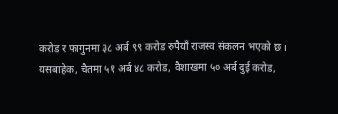करोड र फागुनमा ३८ अर्ब ९९ करोड रुपैयाँ राजस्व संकलन भएको छ ।
यसबाहेक, चैतमा ५१ अर्ब ४८ करोड, वैशाखमा ५० अर्ब दुई करोड,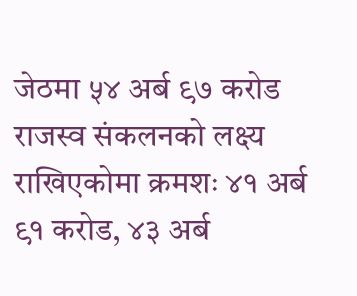जेठमा ५४ अर्ब ९७ करोड राजस्व संकलनको लक्ष्य राखिएकोमा क्रमशः ४१ अर्ब ९१ करोड, ४३ अर्ब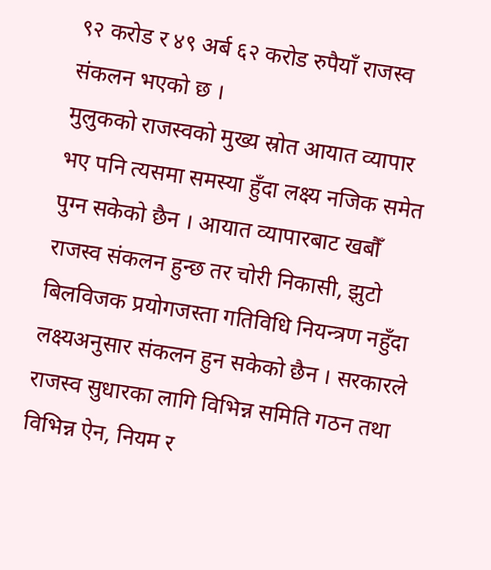९२ करोड र ४९ अर्ब ६२ करोड रुपैयाँ राजस्व संकलन भएको छ ।
मुलुकको राजस्वको मुख्य स्रोत आयात व्यापार भए पनि त्यसमा समस्या हुँदा लक्ष्य नजिक समेत पुग्न सकेको छैन । आयात व्यापारबाट खबौँ राजस्व संकलन हुन्छ तर चोरी निकासी, झुटो बिलविजक प्रयोगजस्ता गतिविधि नियन्त्रण नहुँदा लक्ष्यअनुसार संकलन हुन सकेको छैन । सरकारले राजस्व सुधारका लागि विभिन्न समिति गठन तथा विभिन्न ऐन, नियम र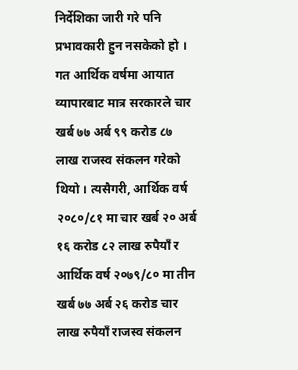निर्देशिका जारी गरे पनि प्रभावकारी हुन नसकेको हो ।
गत आर्थिक वर्षमा आयात व्यापारबाट मात्र सरकारले चार खर्ब ७७ अर्ब ९९ करोड ८७ लाख राजस्व संकलन गरेको थियो । त्यसैगरी, आर्थिक वर्ष २०८०/८१ मा चार खर्ब २० अर्ब १६ करोड ८२ लाख रुपैयाँ र आर्थिक वर्ष २०७९/८० मा तीन खर्ब ७७ अर्ब २६ करोड चार लाख रुपैयाँ राजस्व संकलन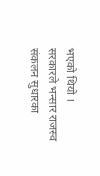भएको थियो ।
सरकारले भन्सार राजस्व संकलन सुधारका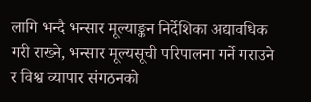लागि भन्दै भन्सार मूल्याङ्कन निर्देशिका अद्यावधिक गरी राख्ने, भन्सार मूल्यसूची परिपालना गर्ने गराउने र विश्व व्यापार संगठनको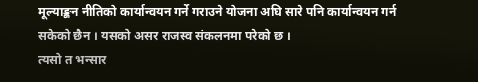मूल्याङ्कन नीतिको कार्यान्वयन गर्ने गराउने योजना अघि सारे पनि कार्यान्वयन गर्न सकेको छैन । यसको असर राजस्व संकलनमा परेको छ ।
त्यसो त भन्सार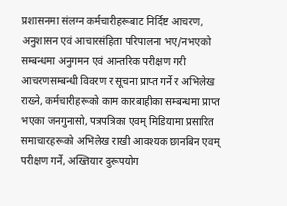प्रशासनमा संलग्न कर्मचारीहरूबाट निर्दिष्ट आचरण, अनुशासन एवं आचारसंहिता परिपालना भए/नभएको सम्बन्धमा अनुगमन एवं आन्तरिक परीक्षण गरी आचरणसम्बन्धी विवरण र सूचना प्राप्त गर्ने र अभिलेख राख्ने, कर्मचारीहरूको काम कारबाहीका सम्बन्धमा प्राप्त भएका जनगुनासो, पत्रपत्रिका एवम् मिडियामा प्रसारित समाचारहरूको अभिलेख राखी आवश्यक छानबिन एवम् परीक्षण गर्ने, अख्तियार दुरूपयोग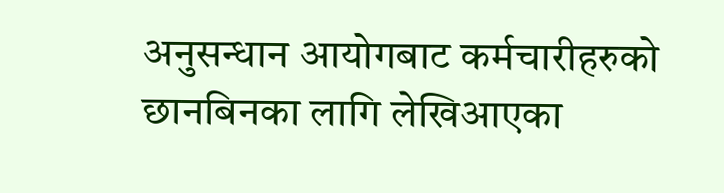अनुसन्धान आयोगबाट कर्मचारीहरुको छानबिनका लागि लेखिआएका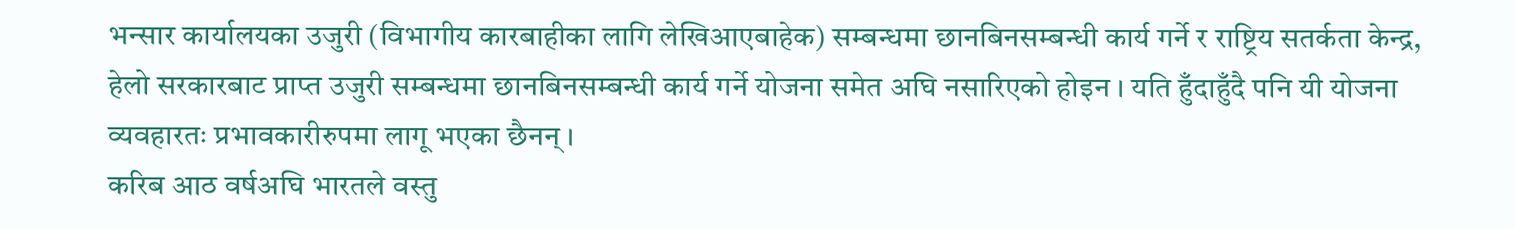भन्सार कार्यालयका उजुरी (विभागीय कारबाहीका लागि लेखिआएबाहेक) सम्बन्धमा छानबिनसम्बन्धी कार्य गर्ने र राष्ट्रिय सतर्कता केन्द्र, हेलो सरकारबाट प्राप्त उजुरी सम्बन्धमा छानबिनसम्बन्धी कार्य गर्ने योजना समेत अघि नसारिएको होइन । यति हुँदाहुँदै पनि यी योजना व्यवहारतः प्रभावकारीरुपमा लागू भएका छैनन् ।
करिब आठ वर्षअघि भारतले वस्तु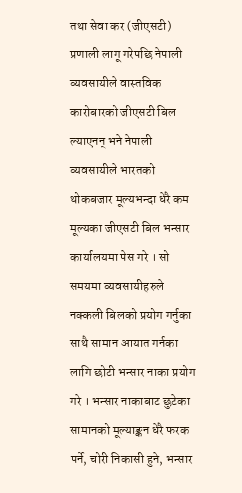तथा सेवा कर (जीएसटी) प्रणाली लागू गरेपछि नेपाली व्यवसायीले वास्तविक कारोबारको जीएसटी बिल ल्याएनन् भने नेपाली व्यवसायीले भारतको थोकबजार मूल्यभन्दा धेरै कम मूल्यका जीएसटी बिल भन्सार कार्यालयमा पेस गरे । सो समयमा व्यवसायीहरुले नक्कली बिलको प्रयोग गर्नुका साथै सामान आयात गर्नका लागि छोटी भन्सार नाका प्रयोग गरे । भन्सार नाकाबाट छुटेका सामानको मूल्याङ्कन धेरै फरक पर्ने, चोरी निकासी हुने, भन्सार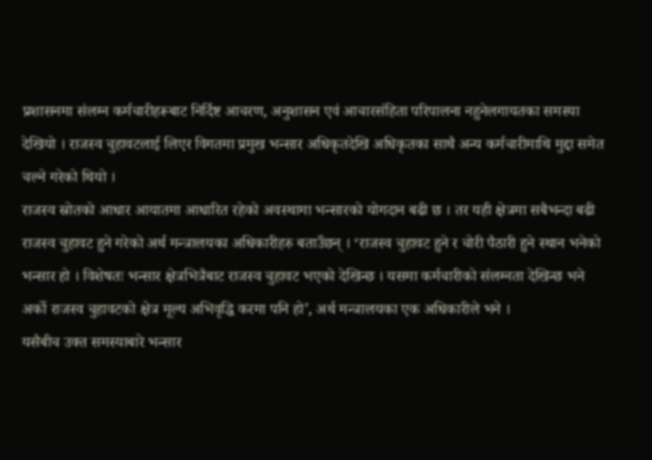प्रशासनमा संलग्न कर्मचारीहरूबाट निर्दिष्ट आचरण, अनुशासन एवं आचारसंहिता परिपालना नहुनेलगायतका समस्या देखियो । राजस्व चुहावटलाई लिएर विगतमा प्रमुख भन्सार अधिकृतदेखि अधिकृतका साथै अन्य कर्मचारीमाथि मुद्दा समेत चल्ने गरेको थियो ।
राजस्व स्रोतको आधार आयातमा आधारित रहेको अवस्थामा भन्सारको योगदान बढी छ । तर यही क्षेत्रमा सबैभन्दा बढी राजस्व चुहावट हुने गरेको अर्थ मन्त्रालयका अधिकारीहरु बताउँछन् । ‘राजस्व चुहावट हुने र चोरी पैठारी हुने स्थान भनेको भन्सार हो । विशेषतः भन्सार क्षेत्रभित्रैबाट राजस्व चुहावट भएको देखिन्छ । यसमा कर्मचारीको संलग्नता देखिन्छ भने अर्को राजस्व चुहावटको क्षेत्र मूल्य अभिवृद्धि करमा पनि हो’, अर्थ मन्त्रालयका एक अधिकारीले भने ।
यसैबीच उक्त समस्याबारे भन्सार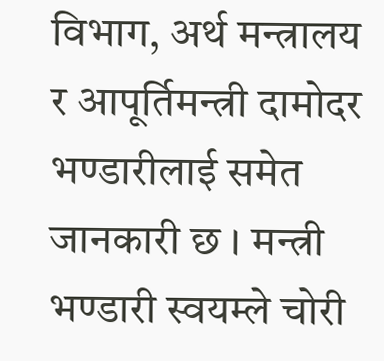विभाग, अर्थ मन्त्रालय र आपूर्तिमन्त्री दामोदर भण्डारीलाई समेत जानकारी छ । मन्त्री भण्डारी स्वयम्ले चोरी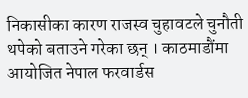निकासीका कारण राजस्व चुहावटले चुनौती थपेको बताउने गरेका छन् । काठमाडौंमा आयोजित नेपाल फरवार्डस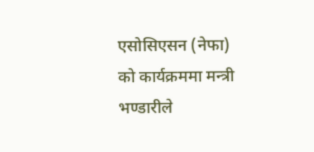एसोसिएसन (नेफा) को कार्यक्रममा मन्त्री भण्डारीले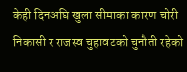केही दिनअघि खुला सीमाका कारण चोरी निकासी र राजस्व चुहावटको चुनौती रहेको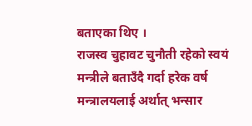बताएका थिए ।
राजस्व चुहावट चुनौती रहेको स्वयं मन्त्रीले बताउँदै गर्दा हरेक वर्ष मन्त्रालयलाई अर्थात् भन्सार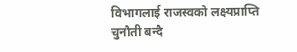विभागलाई राजस्वको लक्ष्यप्राप्ति चुनौती बन्दै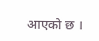आएको छ ।